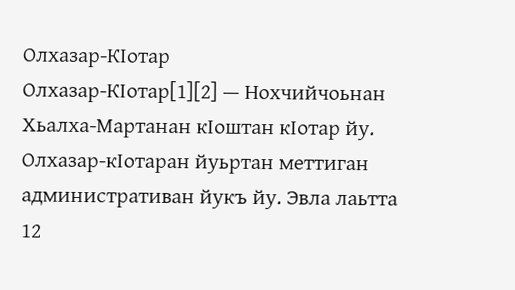Олхазар-КӀотар
Олхазар-КӀотар[1][2] — Нохчийчоьнан Хьалха-Мартанан кӀоштан кӀотар йу. Олхазар-кӀотаран йуьртан меттиган административан йукъ йу. Эвла лаьтта 12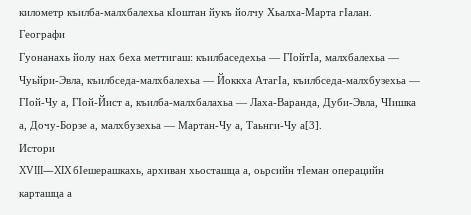километр къилба-малхбалехьа кӀоштан йукъ йолчу Хьалха-Марта гӀалан.
Географи
Гуонанахь йолу нах беха меттигаш: къилбаседехьа — ГӀойтӀа, малхбалехьа — Чуьйри-Эвла, къилбседа-малхбалехьа — Йоккха АтагӀа, къилбседа-малхбузехьа — ГӀой-Чу а, ГӀой-Йист а, къилба-малхбалахьа — Лаха-Варанда, Дуби-Эвла, ЧӀишка а, Дочу-Борзе а, малхбузехьа — Мартан-Чу а, Таьнги-Чу а[3].
Истори
XVIII—XIX бӀешерашкахь, архиван хьосташца а, оьрсийн тӀеман операцийн карташца а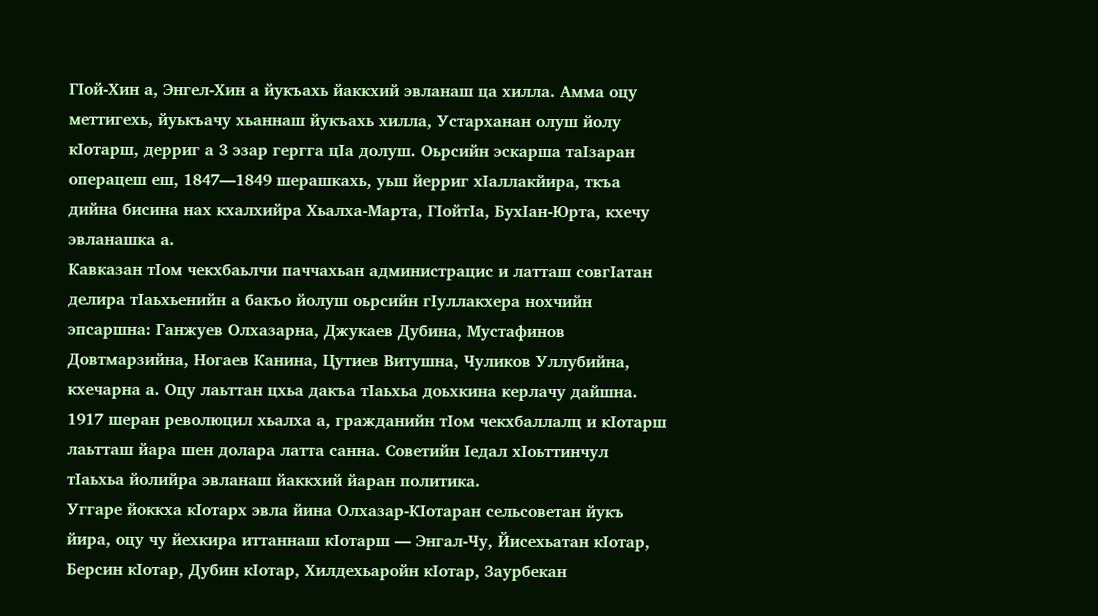ГӀой-Хин а, Энгел-Хин а йукъахь йаккхий эвланаш ца хилла. Амма оцу меттигехь, йуькъачу хьаннаш йукъахь хилла, Устарханан олуш йолу кӀотарш, дерриг а 3 эзар гергга цӀа долуш. Оьрсийн эскарша таӀзаран операцеш еш, 1847—1849 шерашкахь, уьш йерриг хӀаллакйира, ткъа дийна бисина нах кхалхийра Хьалха-Марта, ГӀойтӀа, БухӀан-Юрта, кхечу эвланашка а.
Кавказан тӀом чекхбаьлчи паччахьан администрацис и латташ совгӀатан делира тӀаьхьенийн а бакъо йолуш оьрсийн гӀуллакхера нохчийн эпсаршна: Ганжуев Олхазарна, Джукаев Дубина, Мустафинов Довтмарзийна, Ногаев Канина, Цутиев Витушна, Чуликов Уллубийна, кхечарна а. Оцу лаьттан цхьа дакъа тӀаьхьа доьхкина керлачу дайшна. 1917 шеран революцил хьалха а, гражданийн тӀом чекхбаллалц и кӀотарш лаьтташ йара шен долара латта санна. Советийн Ӏедал хӀоьттинчул тӀаьхьа йолийра эвланаш йаккхий йаран политика.
Уггаре йоккха кӀотарх эвла йина Олхазар-КӀотаран сельсоветан йукъ йира, оцу чу йехкира иттаннаш кӀотарш — Энгал-Чу, Йисехьатан кӀотар, Берсин кӀотар, Дубин кӀотар, Хилдехьаройн кIотар, Заурбекан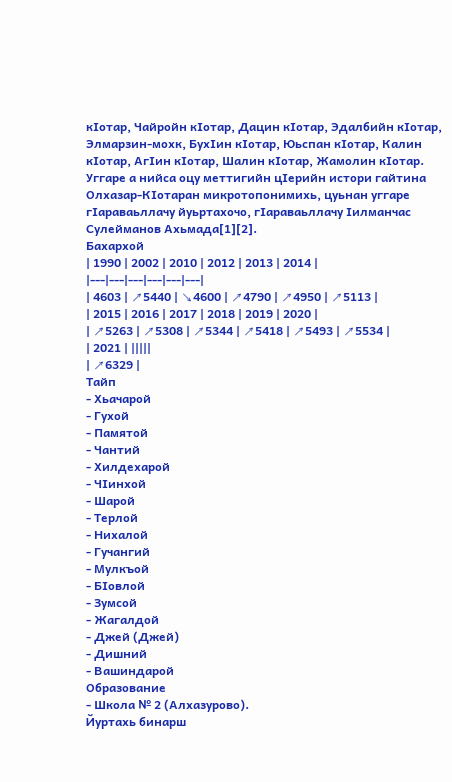кӀотар, Чайройн кӀотар, Дацин кӀотар, Эдалбийн кӀотар, Элмарзин-мохк, БухӀин кӀотар, Юьспан кӀотар, Калин кӀотар, АгӀин кӀотар, Шалин кӀотар, Жамолин кӀотар. Уггаре а нийса оцу меттигийн цӀерийн истори гайтина Олхазар-КӀотаран микротопонимихь, цуьнан уггаре гӀараваьллачу йуьртахочо, гӀараваьллачу Ӏилманчас Сулейманов Ахьмада[1][2].
Бахархой
| 1990 | 2002 | 2010 | 2012 | 2013 | 2014 |
|---|---|---|---|---|---|
| 4603 | ↗5440 | ↘4600 | ↗4790 | ↗4950 | ↗5113 |
| 2015 | 2016 | 2017 | 2018 | 2019 | 2020 |
| ↗5263 | ↗5308 | ↗5344 | ↗5418 | ↗5493 | ↗5534 |
| 2021 | |||||
| ↗6329 |
Тайп
- Хьачарой
- Гухой
- Памятой
- Чантий
- Хилдехарой
- ЧӀинхой
- Шарой
- Терлой
- Нихалой
- Гучангий
- Мулкъой
- БӀовлой
- Зумсой
- Жагалдой
- Джей (Джей)
- Дишний
- Вашиндарой
Образование
- Школа № 2 (Алхазурово).
Йуртахь бинарш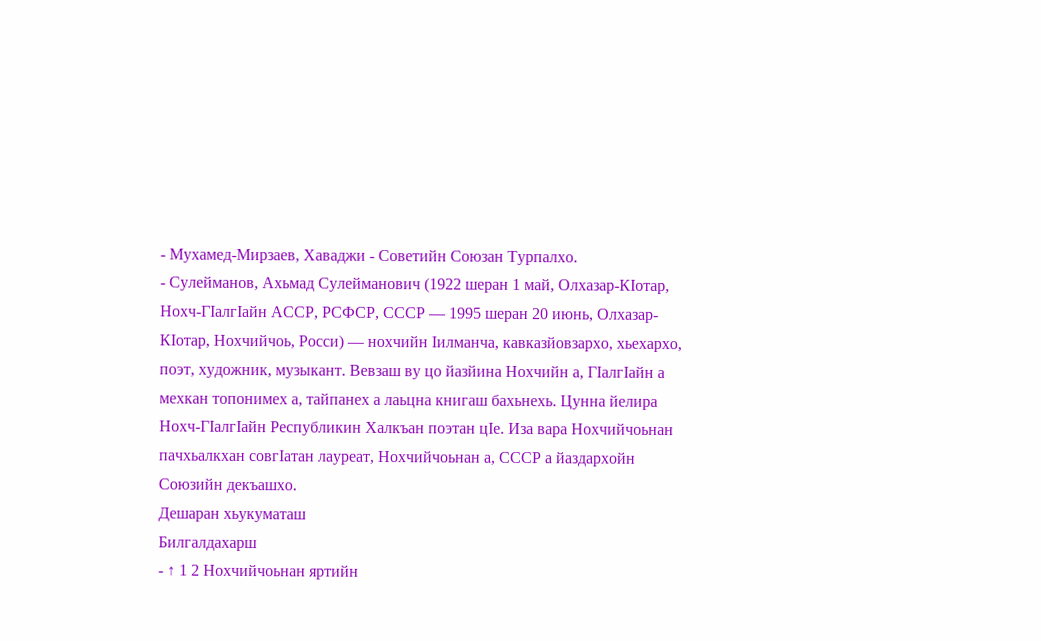- Мухамед-Мирзаев, Хаваджи - Советийн Союзан Турпалхо.
- Сулейманов, Ахьмад Сулейманович (1922 шеран 1 май, Олхазар-КӀотар, Нохч-ГӀалгӀайн АССР, РСФСР, СССР — 1995 шеран 20 июнь, Олхазар-КӀотар, Нохчийчоь, Росси) — нохчийн Ӏилманча, кавказйовзархо, хьехархо, поэт, художник, музыкант. Вевзаш ву цо йазйина Нохчийн а, ГӀалгӀайн а мехкан топонимех а, тайпанех а лаьцна книгаш бахьнехь. Цунна йелира Нохч-ГӀалгӀайн Республикин Халкъан поэтан цӀе. Иза вара Нохчийчоьнан пачхьалкхан совгӀатан лауреат, Нохчийчоьнан а, СССР а йаздархойн Союзийн декъашхо.
Дешаран хьукуматаш
Билгалдахарш
- ↑ 1 2 Нохчийчоьнан яртийн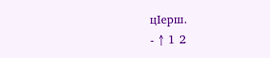цIерш.
- ↑ 1 2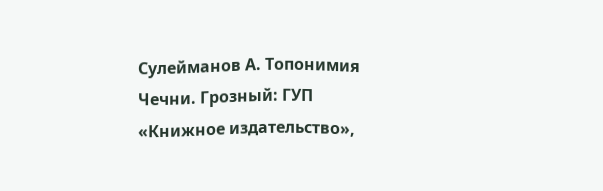Сулейманов А. Топонимия Чечни. Грозный: ГУП «Книжное издательство»,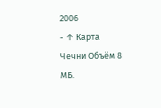2006
- ↑ Карта Чечни Объём 8 МБ.